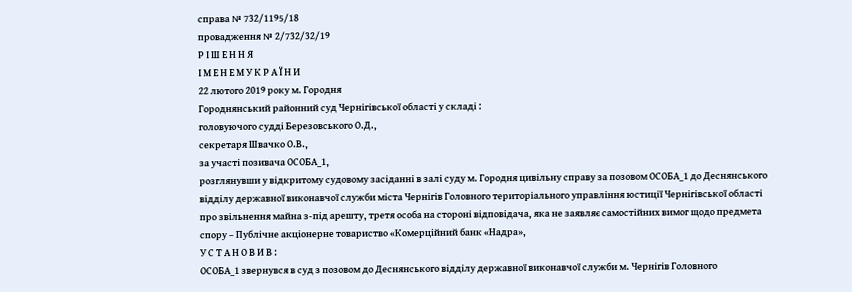справа № 732/1195/18
провадження № 2/732/32/19
Р І Ш Е Н Н Я
І М Е Н Е М У К Р А Ї Н И
22 лютого 2019 року м. Городня
Городнянський районний суд Чернігівської області у складі :
головуючого судді Березовського О.Д.,
секретаря Швачко О.В.,
за участі позивача ОСОБА_1,
розглянувши у відкритому судовому засіданні в залі суду м. Городня цивільну справу за позовом ОСОБА_1 до Деснянського відділу державної виконавчої служби міста Чернігів Головного територіального управління юстиції Чернігівської області про звільнення майна з-під арешту, третя особа на стороні відповідача, яка не заявляє самостійних вимог щодо предмета спору – Публічне акціонерне товариство «Комерційний банк «Надра»,
У С Т А Н О В И В :
ОСОБА_1 звернувся в суд з позовом до Деснянського відділу державної виконавчої служби м. Чернігів Головного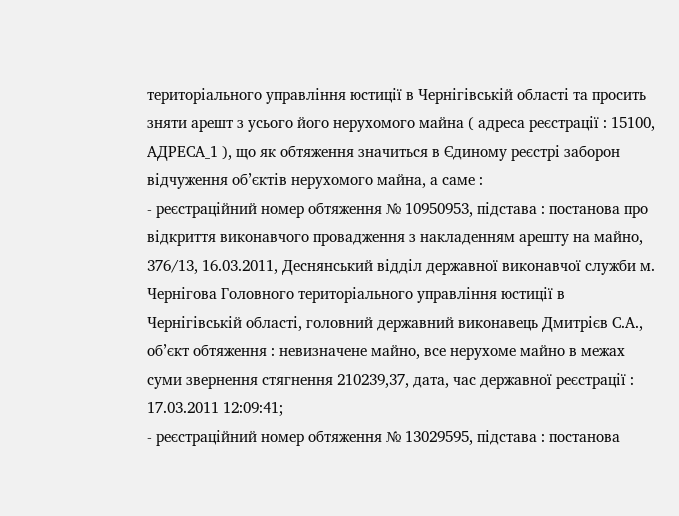територіального управління юстиції в Чернігівській області та просить зняти арешт з усього його нерухомого майна ( адреса реєстрації : 15100, АДРЕСА_1 ), що як обтяження значиться в Єдиному реєстрі заборон відчуження об’єктів нерухомого майна, а саме :
- реєстраційний номер обтяження № 10950953, підстава : постанова про відкриття виконавчого провадження з накладенням арешту на майно, 376/13, 16.03.2011, Деснянський відділ державної виконавчої служби м. Чернігова Головного територіального управління юстиції в Чернігівській області, головний державний виконавець Дмитрієв С.А., об’єкт обтяження : невизначене майно, все нерухоме майно в межах суми звернення стягнення 210239,37, дата, час державної реєстрації : 17.03.2011 12:09:41;
- реєстраційний номер обтяження № 13029595, підстава : постанова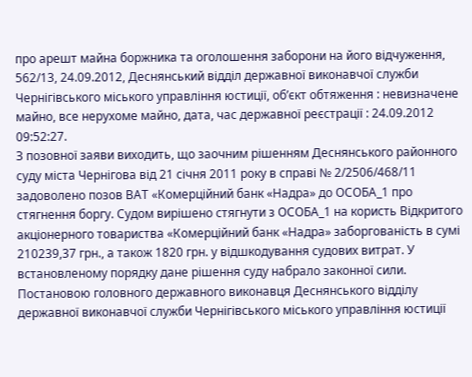про арешт майна боржника та оголошення заборони на його відчуження, 562/13, 24.09.2012, Деснянський відділ державної виконавчої служби Чернігівського міського управління юстиції, об’єкт обтяження : невизначене майно, все нерухоме майно, дата, час державної реєстрації : 24.09.2012 09:52:27.
З позовної заяви виходить, що заочним рішенням Деснянського районного суду міста Чернігова від 21 січня 2011 року в справі № 2/2506/468/11 задоволено позов ВАТ «Комерційний банк «Надра» до ОСОБА_1 про стягнення боргу. Судом вирішено стягнути з ОСОБА_1 на користь Відкритого акціонерного товариства «Комерційний банк «Надра» заборгованість в сумі 210239,37 грн., а також 1820 грн. у відшкодування судових витрат. У встановленому порядку дане рішення суду набрало законної сили.
Постановою головного державного виконавця Деснянського відділу державної виконавчої служби Чернігівського міського управління юстиції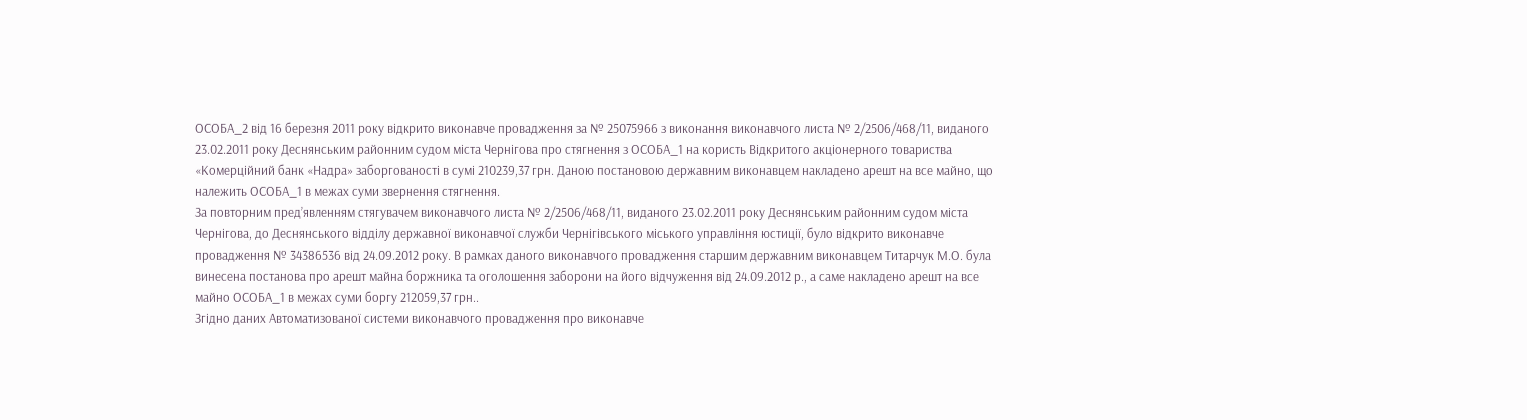ОСОБА_2 від 16 березня 2011 року відкрито виконавче провадження за № 25075966 з виконання виконавчого листа № 2/2506/468/11, виданого 23.02.2011 року Деснянським районним судом міста Чернігова про стягнення з ОСОБА_1 на користь Відкритого акціонерного товариства «Комерційний банк «Надра» заборгованості в сумі 210239,37 грн. Даною постановою державним виконавцем накладено арешт на все майно, що належить ОСОБА_1 в межах суми звернення стягнення.
За повторним пред’явленням стягувачем виконавчого листа № 2/2506/468/11, виданого 23.02.2011 року Деснянським районним судом міста Чернігова, до Деснянського відділу державної виконавчої служби Чернігівського міського управління юстиції, було відкрито виконавче провадження № 34386536 від 24.09.2012 року. В рамках даного виконавчого провадження старшим державним виконавцем Титарчук М.О. була винесена постанова про арешт майна боржника та оголошення заборони на його відчуження від 24.09.2012 р., а саме накладено арешт на все майно ОСОБА_1 в межах суми боргу 212059,37 грн..
Згідно даних Автоматизованої системи виконавчого провадження про виконавче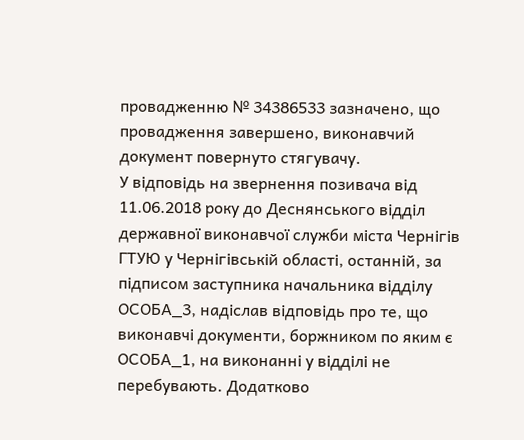провадженню № 34386533 зазначено, що провадження завершено, виконавчий документ повернуто стягувачу.
У відповідь на звернення позивача від 11.06.2018 року до Деснянського відділ державної виконавчої служби міста Чернігів ГТУЮ у Чернігівській області, останній, за підписом заступника начальника відділу ОСОБА_3, надіслав відповідь про те, що виконавчі документи, боржником по яким є ОСОБА_1, на виконанні у відділі не перебувають. Додатково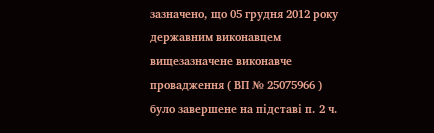зазначено, що 05 грудня 2012 року державним виконавцем вищезазначене виконавче провадження ( ВП № 25075966 ) було завершене на підставі п. 2 ч.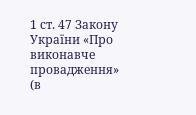1 ст. 47 Закону України «Про виконавче провадження» (в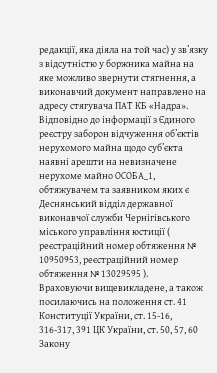редакції, яка діяла на той час) у зв’язку з відсутністю у боржника майна на яке можливо звернути стягнення, а виконавчий документ направлено на адресу стягувача ПАТ КБ «Надра».
Відповідно до інформації з Єдиного реєстру заборон відчуження об’єктів нерухомого майна щодо суб’єкта наявні арешти на невизначене нерухоме майно ОСОБА_1, обтяжувачем та заявником яких є Деснянський відділ державної виконавчої служби Чернігівського міського управління юстиції ( реєстраційний номер обтяження № 10950953, реєстраційний номер обтяження № 13029595 ).
Враховуючи вищевикладене, а також посилаючись на положення ст. 41 Конституції України, ст. 15-16, 316-317, 391 ЦК України, ст. 50, 57, 60 Закону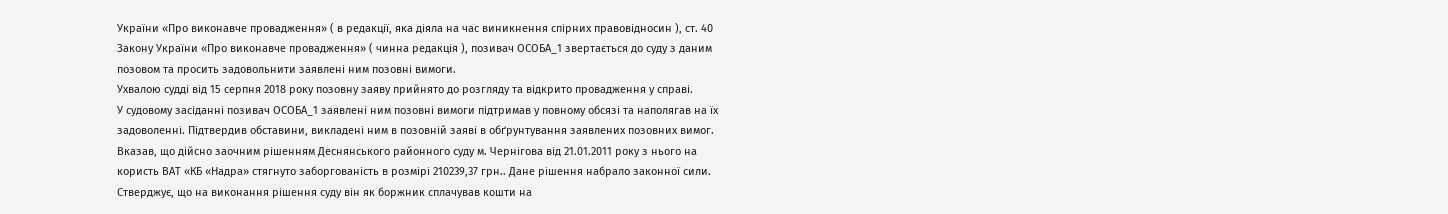України «Про виконавче провадження» ( в редакції, яка діяла на час виникнення спірних правовідносин ), ст. 40 Закону України «Про виконавче провадження» ( чинна редакція ), позивач ОСОБА_1 звертається до суду з даним позовом та просить задовольнити заявлені ним позовні вимоги.
Ухвалою судді від 15 серпня 2018 року позовну заяву прийнято до розгляду та відкрито провадження у справі.
У судовому засіданні позивач ОСОБА_1 заявлені ним позовні вимоги підтримав у повному обсязі та наполягав на їх задоволенні. Підтвердив обставини, викладені ним в позовній заяві в обґрунтування заявлених позовних вимог. Вказав, що дійсно заочним рішенням Деснянського районного суду м. Чернігова від 21.01.2011 року з нього на користь ВАТ «КБ «Надра» стягнуто заборгованість в розмірі 210239,37 грн.. Дане рішення набрало законної сили. Стверджує, що на виконання рішення суду він як боржник сплачував кошти на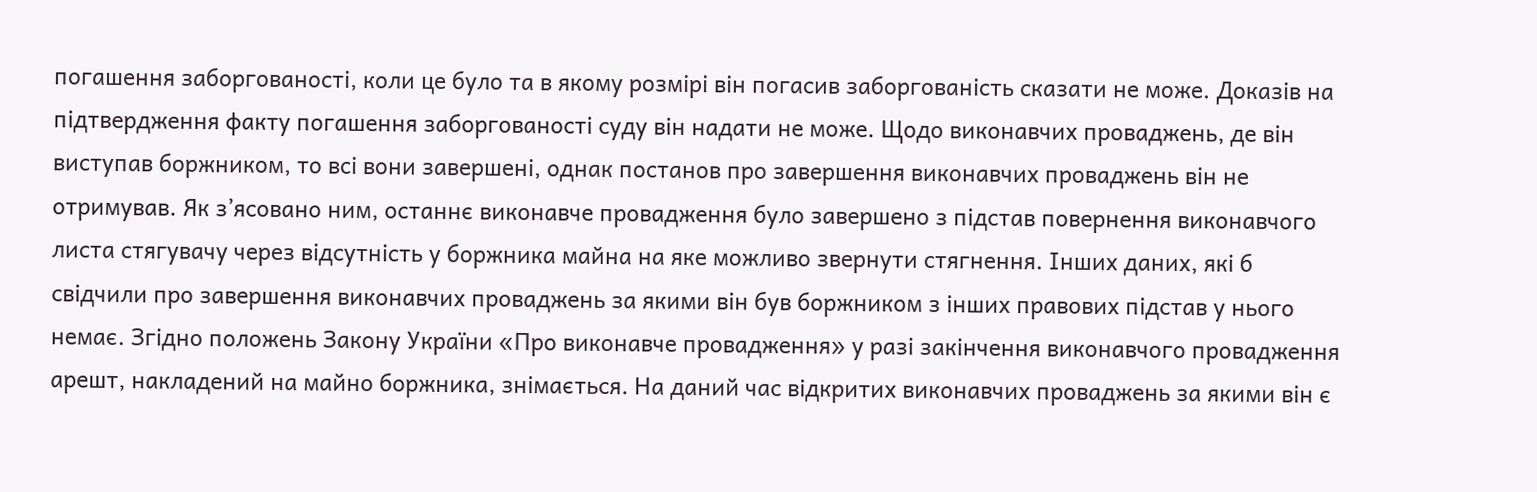погашення заборгованості, коли це було та в якому розмірі він погасив заборгованість сказати не може. Доказів на підтвердження факту погашення заборгованості суду він надати не може. Щодо виконавчих проваджень, де він виступав боржником, то всі вони завершені, однак постанов про завершення виконавчих проваджень він не отримував. Як з’ясовано ним, останнє виконавче провадження було завершено з підстав повернення виконавчого листа стягувачу через відсутність у боржника майна на яке можливо звернути стягнення. Інших даних, які б свідчили про завершення виконавчих проваджень за якими він був боржником з інших правових підстав у нього немає. Згідно положень Закону України «Про виконавче провадження» у разі закінчення виконавчого провадження арешт, накладений на майно боржника, знімається. На даний час відкритих виконавчих проваджень за якими він є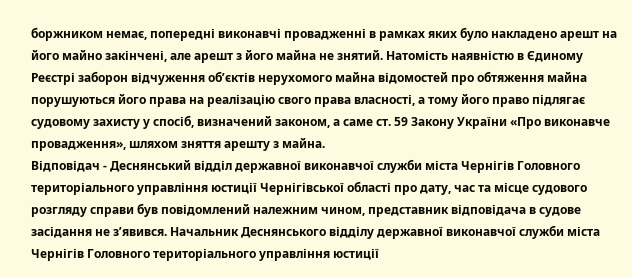боржником немає, попередні виконавчі провадженні в рамках яких було накладено арешт на його майно закінчені, але арешт з його майна не знятий. Натомість наявністю в Єдиному Реєстрі заборон відчуження об’єктів нерухомого майна відомостей про обтяження майна порушуються його права на реалізацію свого права власності, а тому його право підлягає судовому захисту у спосіб, визначений законом, а саме ст. 59 Закону України «Про виконавче провадження», шляхом зняття арешту з майна.
Відповідач - Деснянський відділ державної виконавчої служби міста Чернігів Головного територіального управління юстиції Чернігівської області про дату, час та місце судового розгляду справи був повідомлений належним чином, представник відповідача в судове засідання не з’явився. Начальник Деснянського відділу державної виконавчої служби міста Чернігів Головного територіального управління юстиції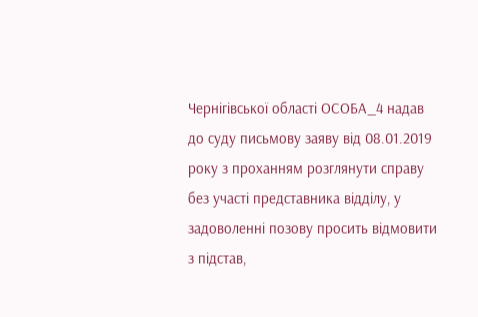Чернігівської області ОСОБА_4 надав до суду письмову заяву від 08.01.2019 року з проханням розглянути справу без участі представника відділу, у задоволенні позову просить відмовити з підстав,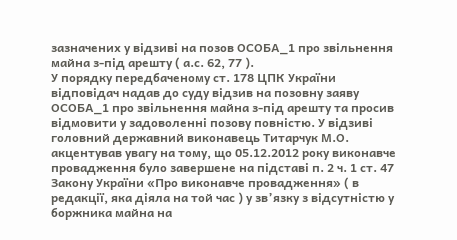зазначених у відзиві на позов ОСОБА_1 про звільнення майна з-під арешту ( а.с. 62, 77 ).
У порядку передбаченому ст. 178 ЦПК України відповідач надав до суду відзив на позовну заяву ОСОБА_1 про звільнення майна з-під арешту та просив відмовити у задоволенні позову повністю. У відзиві головний державний виконавець Титарчук М.О. акцентував увагу на тому, що 05.12.2012 року виконавче провадження було завершене на підставі п. 2 ч. 1 ст. 47 Закону України «Про виконавче провадження» ( в редакції, яка діяла на той час ) у зв’язку з відсутністю у боржника майна на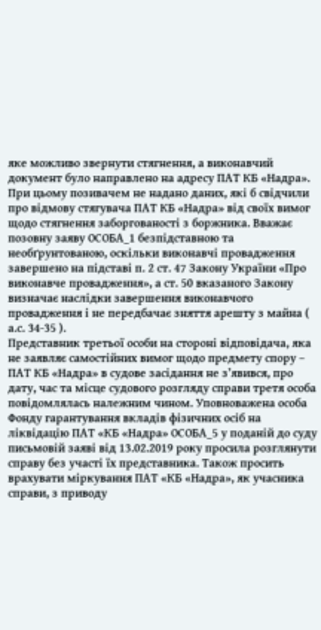яке можливо звернути стягнення, а виконавчий документ було направлено на адресу ПАТ КБ «Надра». При цьому позивачем не надано даних, які б свідчили про відмову стягувача ПАТ КБ «Надра» від своїх вимог щодо стягнення заборгованості з боржника. Вважає позовну заяву ОСОБА_1 безпідставною та необґрунтованою, оскільки виконавчі провадження завершено на підставі п. 2 ст. 47 Закону України «Про виконавче провадження», а ст. 50 вказаного Закону визначає наслідки завершення виконавчого провадження і не передбачає зняття арешту з майна ( а.с. 34-35 ).
Представник третьої особи на стороні відповідача, яка не заявляє самостійних вимог щодо предмету спору – ПАТ КБ «Надра» в судове засідання не з’явився, про дату, час та місце судового розгляду справи третя особа повідомлялась належним чином. Уповноважена особа Фонду гарантування вкладів фізичних осіб на ліквідацію ПАТ «КБ «Надра» ОСОБА_5 у поданій до суду письмовій заяві від 13.02.2019 року просила розглянути справу без участі їх представника. Також просить врахувати міркування ПАТ «КБ «Надра», як учасника справи, з приводу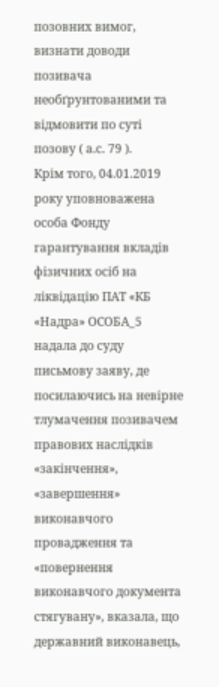позовних вимог, визнати доводи позивача необґрунтованими та відмовити по суті позову ( а.с. 79 ).
Крім того, 04.01.2019 року уповноважена особа Фонду гарантування вкладів фізичних осіб на ліквідацію ПАТ «КБ «Надра» ОСОБА_5 надала до суду письмову заяву, де посилаючись на невірне тлумачення позивачем правових наслідків «закінчення», «завершення» виконавчого провадження та «повернення виконавчого документа стягувану», вказала, що державний виконавець,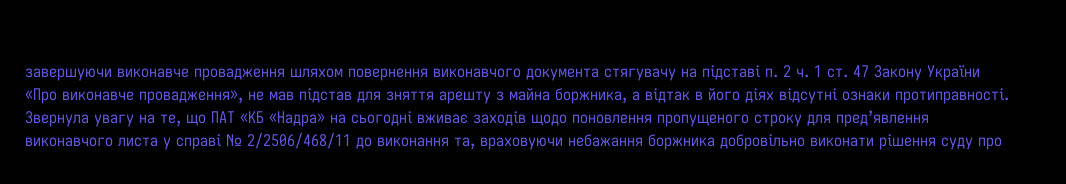завершуючи виконавче провадження шляхом повернення виконавчого документа стягувачу на підставі п. 2 ч. 1 ст. 47 Закону України «Про виконавче провадження», не мав підстав для зняття арешту з майна боржника, а відтак в його діях відсутні ознаки протиправності. Звернула увагу на те, що ПАТ «КБ «Надра» на сьогодні вживає заходів щодо поновлення пропущеного строку для пред’явлення виконавчого листа у справі № 2/2506/468/11 до виконання та, враховуючи небажання боржника добровільно виконати рішення суду про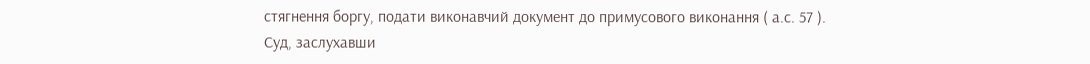стягнення боргу, подати виконавчий документ до примусового виконання ( а.с. 57 ).
Суд, заслухавши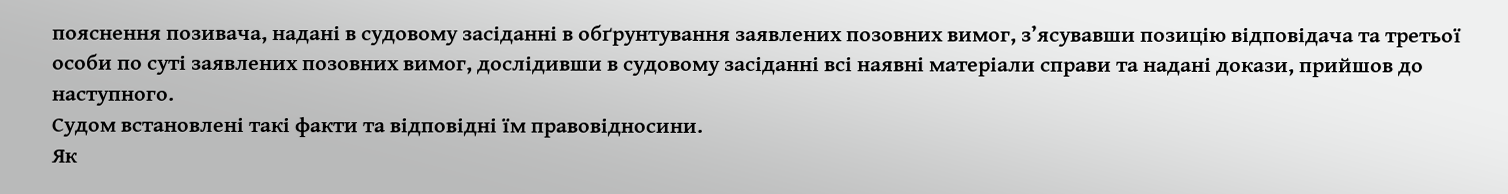пояснення позивача, надані в судовому засіданні в обґрунтування заявлених позовних вимог, з’ясувавши позицію відповідача та третьої особи по суті заявлених позовних вимог, дослідивши в судовому засіданні всі наявні матеріали справи та надані докази, прийшов до наступного.
Судом встановлені такі факти та відповідні їм правовідносини.
Як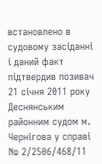встановлено в судовому засіданні і даний факт підтвердив позивач 21 січня 2011 року Деснянським районним судом м. Чернігова у справі № 2/2506/468/11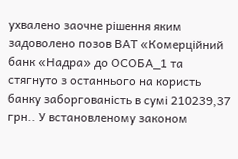ухвалено заочне рішення яким задоволено позов ВАТ «Комерційний банк «Надра» до ОСОБА_1 та стягнуто з останнього на користь банку заборгованість в сумі 210239,37 грн.. У встановленому законом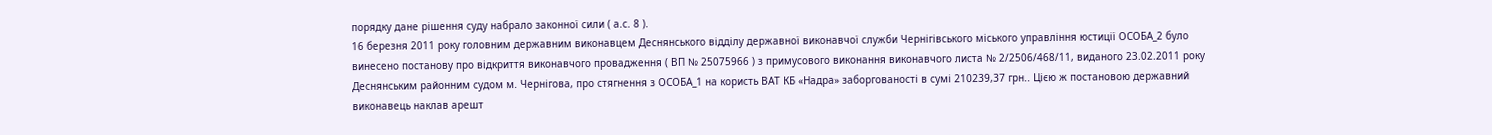порядку дане рішення суду набрало законної сили ( а.с. 8 ).
16 березня 2011 року головним державним виконавцем Деснянського відділу державної виконавчої служби Чернігівського міського управління юстиції ОСОБА_2 було винесено постанову про відкриття виконавчого провадження ( ВП № 25075966 ) з примусового виконання виконавчого листа № 2/2506/468/11, виданого 23.02.2011 року Деснянським районним судом м. Чернігова, про стягнення з ОСОБА_1 на користь ВАТ КБ «Надра» заборгованості в сумі 210239,37 грн.. Цією ж постановою державний виконавець наклав арешт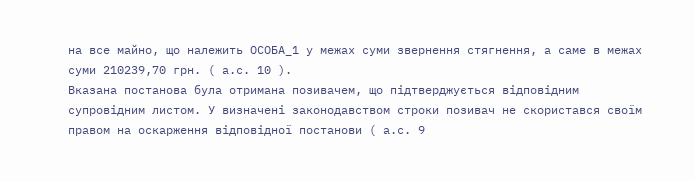на все майно, що належить ОСОБА_1 у межах суми звернення стягнення, а саме в межах суми 210239,70 грн. ( а.с. 10 ).
Вказана постанова була отримана позивачем, що підтверджується відповідним супровідним листом. У визначені законодавством строки позивач не скористався своїм правом на оскарження відповідної постанови ( а.с. 9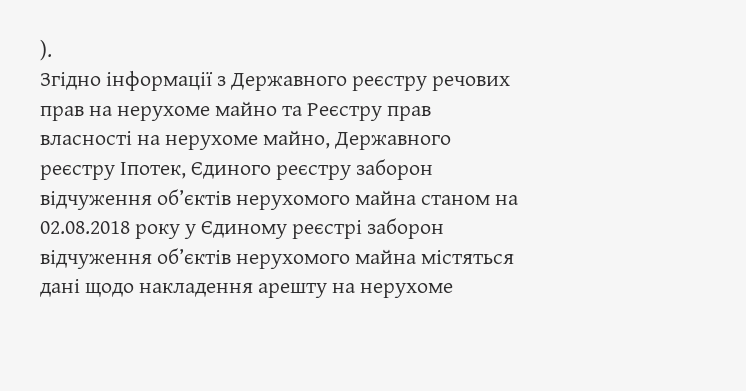).
Згідно інформації з Державного реєстру речових прав на нерухоме майно та Реєстру прав власності на нерухоме майно, Державного реєстру Іпотек, Єдиного реєстру заборон відчуження об’єктів нерухомого майна станом на 02.08.2018 року у Єдиному реєстрі заборон відчуження об’єктів нерухомого майна містяться дані щодо накладення арешту на нерухоме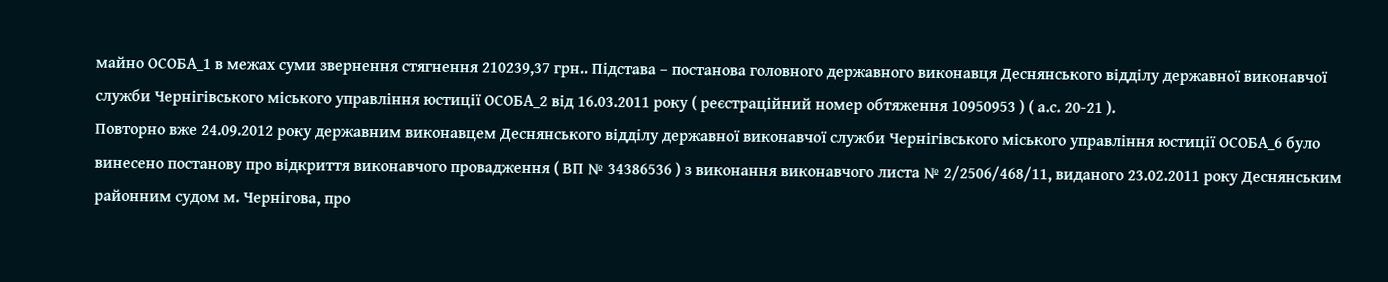майно ОСОБА_1 в межах суми звернення стягнення 210239,37 грн.. Підстава – постанова головного державного виконавця Деснянського відділу державної виконавчої служби Чернігівського міського управління юстиції ОСОБА_2 від 16.03.2011 року ( реєстраційний номер обтяження 10950953 ) ( а.с. 20-21 ).
Повторно вже 24.09.2012 року державним виконавцем Деснянського відділу державної виконавчої служби Чернігівського міського управління юстиції ОСОБА_6 було винесено постанову про відкриття виконавчого провадження ( ВП № 34386536 ) з виконання виконавчого листа № 2/2506/468/11, виданого 23.02.2011 року Деснянським районним судом м. Чернігова, про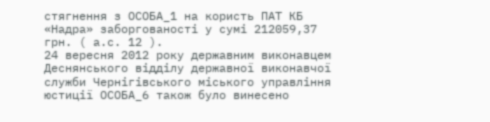стягнення з ОСОБА_1 на користь ПАТ КБ «Надра» заборгованості у сумі 212059,37 грн. ( а.с. 12 ).
24 вересня 2012 року державним виконавцем Деснянського відділу державної виконавчої служби Чернігівського міського управління юстиції ОСОБА_6 також було винесено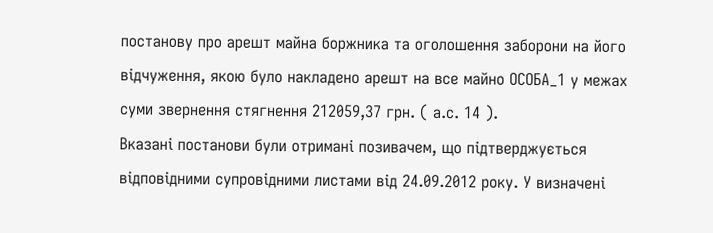постанову про арешт майна боржника та оголошення заборони на його відчуження, якою було накладено арешт на все майно ОСОБА_1 у межах суми звернення стягнення 212059,37 грн. ( а.с. 14 ).
Вказані постанови були отримані позивачем, що підтверджується відповідними супровідними листами від 24.09.2012 року. У визначені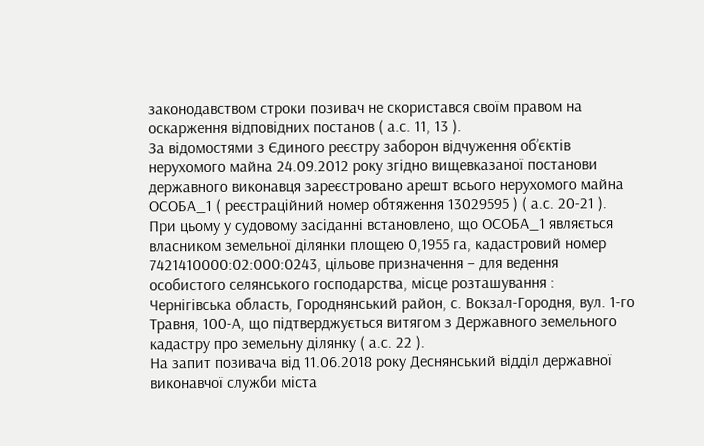законодавством строки позивач не скористався своїм правом на оскарження відповідних постанов ( а.с. 11, 13 ).
За відомостями з Єдиного реєстру заборон відчуження об’єктів нерухомого майна 24.09.2012 року згідно вищевказаної постанови державного виконавця зареєстровано арешт всього нерухомого майна ОСОБА_1 ( реєстраційний номер обтяження 13029595 ) ( а.с. 20-21 ).
При цьому у судовому засіданні встановлено, що ОСОБА_1 являється власником земельної ділянки площею 0,1955 га, кадастровий номер 7421410000:02:000:0243, цільове призначення – для ведення особистого селянського господарства, місце розташування : Чернігівська область, Городнянський район, с. Вокзал-Городня, вул. 1-го Травня, 100-А, що підтверджується витягом з Державного земельного кадастру про земельну ділянку ( а.с. 22 ).
На запит позивача від 11.06.2018 року Деснянський відділ державної виконавчої служби міста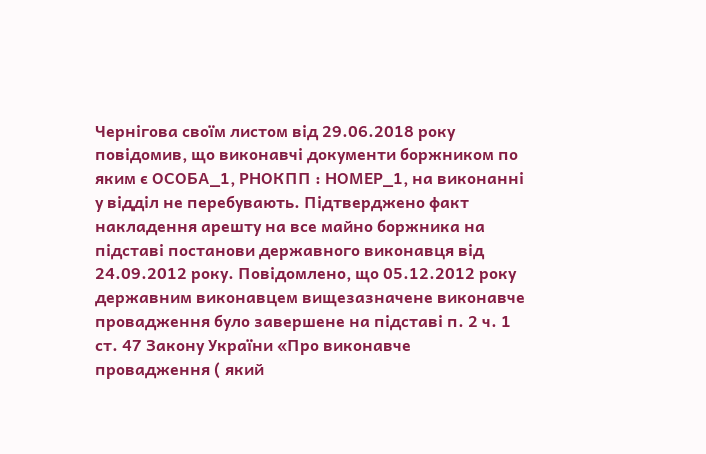Чернігова своїм листом від 29.06.2018 року повідомив, що виконавчі документи боржником по яким є ОСОБА_1, РНОКПП : НОМЕР_1, на виконанні у відділ не перебувають. Підтверджено факт накладення арешту на все майно боржника на підставі постанови державного виконавця від 24.09.2012 року. Повідомлено, що 05.12.2012 року державним виконавцем вищезазначене виконавче провадження було завершене на підставі п. 2 ч. 1 ст. 47 Закону України «Про виконавче провадження ( який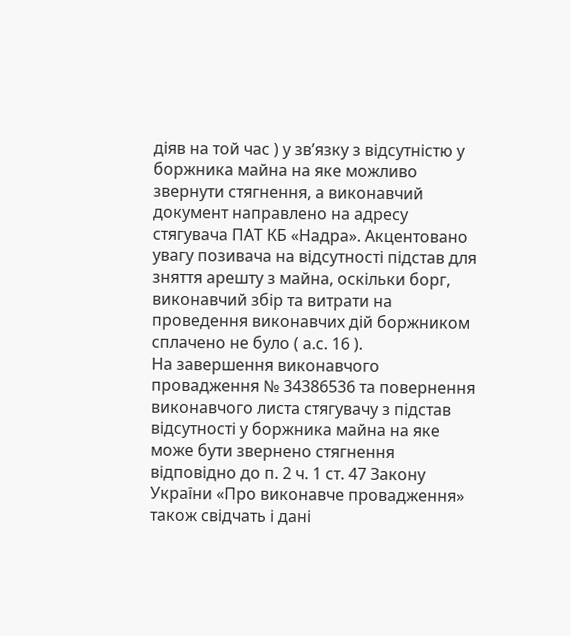діяв на той час ) у зв’язку з відсутністю у боржника майна на яке можливо звернути стягнення, а виконавчий документ направлено на адресу стягувача ПАТ КБ «Надра». Акцентовано увагу позивача на відсутності підстав для зняття арешту з майна, оскільки борг, виконавчий збір та витрати на проведення виконавчих дій боржником сплачено не було ( а.с. 16 ).
На завершення виконавчого провадження № 34386536 та повернення виконавчого листа стягувачу з підстав відсутності у боржника майна на яке може бути звернено стягнення відповідно до п. 2 ч. 1 ст. 47 Закону України «Про виконавче провадження» також свідчать і дані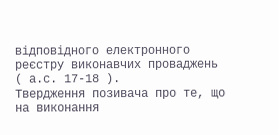відповідного електронного реєстру виконавчих проваджень ( а.с. 17-18 ).
Твердження позивача про те, що на виконання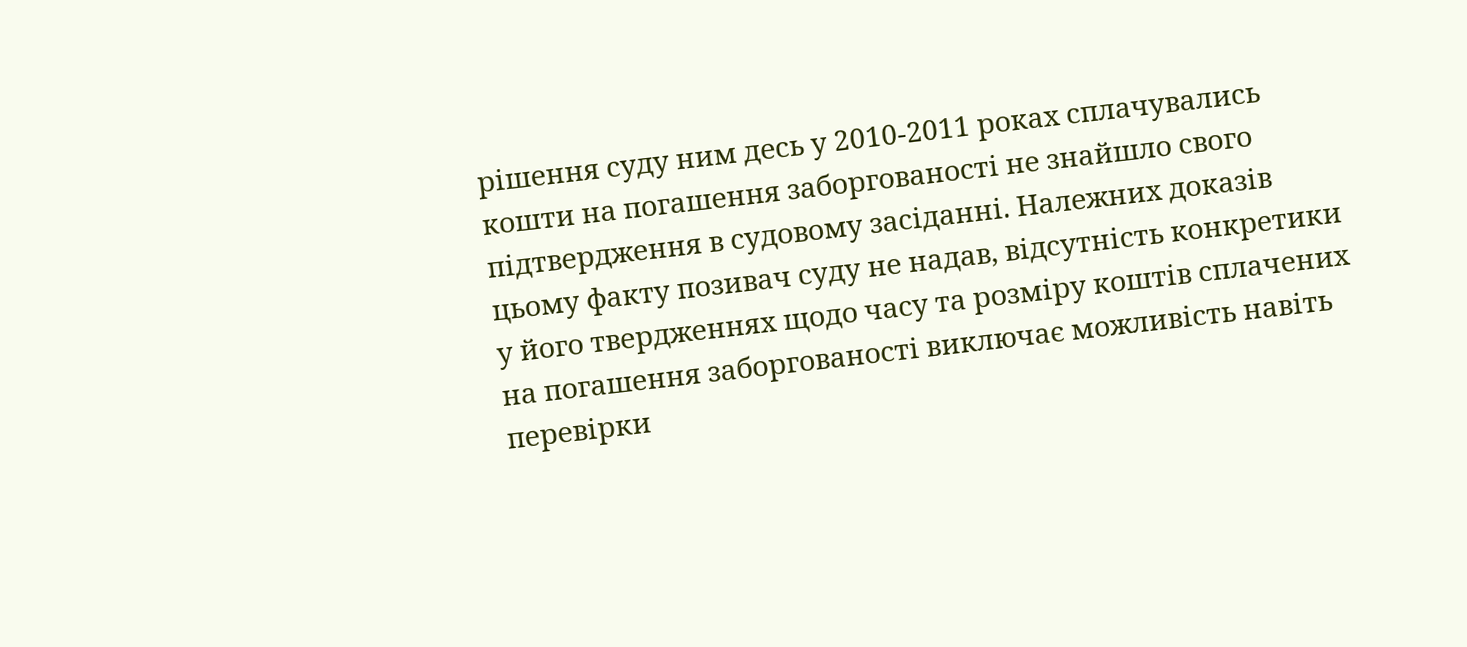рішення суду ним десь у 2010-2011 роках сплачувались кошти на погашення заборгованості не знайшло свого підтвердження в судовому засіданні. Належних доказів цьому факту позивач суду не надав, відсутність конкретики у його твердженнях щодо часу та розміру коштів сплачених на погашення заборгованості виключає можливість навіть перевірки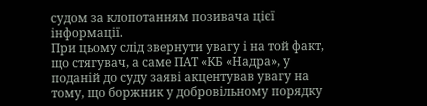судом за клопотанням позивача цієї інформації.
При цьому слід звернути увагу і на той факт, що стягувач, а саме ПАТ «КБ «Надра», у поданій до суду заяві акцентував увагу на тому, що боржник у добровільному порядку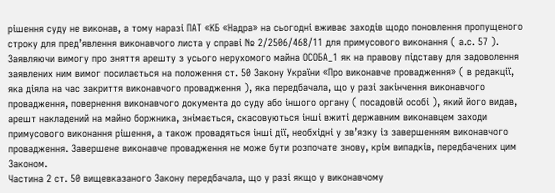рішення суду не виконав, а тому наразі ПАТ «КБ «Надра» на сьогодні вживає заходів щодо поновлення пропущеного строку для пред’явлення виконавчого листа у справі № 2/2506/468/11 для примусового виконання ( а.с. 57 ).
Заявляючи вимогу про зняття арешту з усього нерухомого майна ОСОБА_1 як на правову підставу для задоволення заявлених ним вимог посилається на положення ст. 50 Закону України «Про виконавче провадження» ( в редакції, яка діяла на час закриття виконавчого провадження ), яка передбачала, що у разі закінчення виконавчого провадження, повернення виконавчого документа до суду або іншого органу ( посадовій особі ), який його видав, арешт накладений на майно боржника, знімається, скасовуються інші вжиті державним виконавцем заходи примусового виконання рішення, а також провадяться інші дії, необхідні у зв’язку із завершенням виконавчого провадження. Завершене виконавче провадження не може бути розпочате знову, крім випадків, передбачених цим Законом.
Частина 2 ст. 50 вищевказаного Закону передбачала, що у разі якщо у виконавчому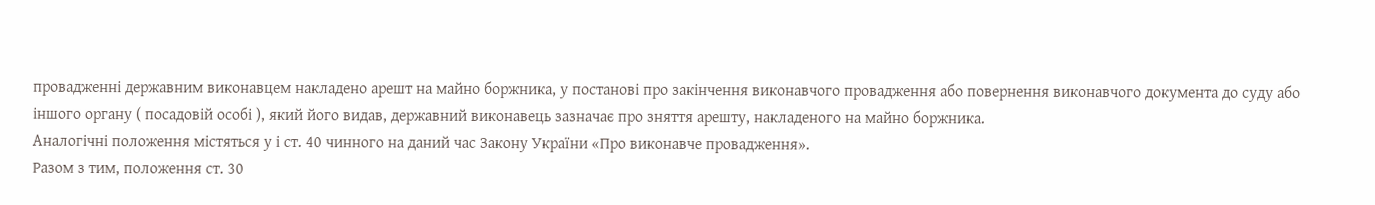провадженні державним виконавцем накладено арешт на майно боржника, у постанові про закінчення виконавчого провадження або повернення виконавчого документа до суду або іншого органу ( посадовій особі ), який його видав, державний виконавець зазначає про зняття арешту, накладеного на майно боржника.
Аналогічні положення містяться у і ст. 40 чинного на даний час Закону України «Про виконавче провадження».
Разом з тим, положення ст. 30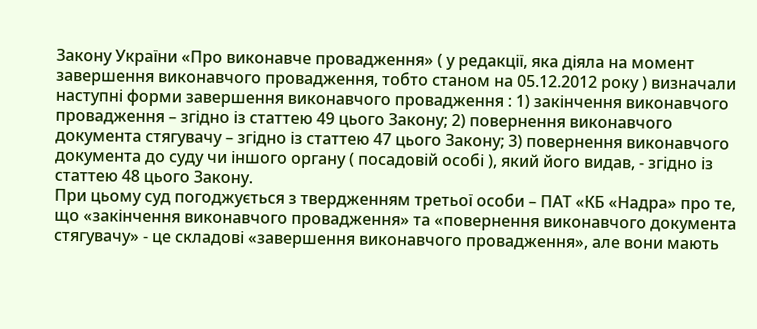Закону України «Про виконавче провадження» ( у редакції, яка діяла на момент завершення виконавчого провадження, тобто станом на 05.12.2012 року ) визначали наступні форми завершення виконавчого провадження : 1) закінчення виконавчого провадження – згідно із статтею 49 цього Закону; 2) повернення виконавчого документа стягувачу – згідно із статтею 47 цього Закону; 3) повернення виконавчого документа до суду чи іншого органу ( посадовій особі ), який його видав, - згідно із статтею 48 цього Закону.
При цьому суд погоджується з твердженням третьої особи – ПАТ «КБ «Надра» про те, що «закінчення виконавчого провадження» та «повернення виконавчого документа стягувачу» - це складові «завершення виконавчого провадження», але вони мають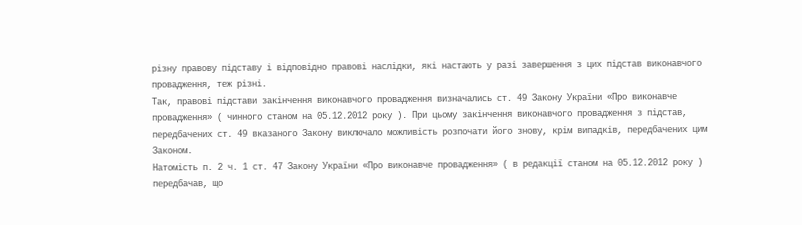різну правову підставу і відповідно правові наслідки, які настають у разі завершення з цих підстав виконавчого провадження, теж різні.
Так, правові підстави закінчення виконавчого провадження визначались ст. 49 Закону України «Про виконавче провадження» ( чинного станом на 05.12.2012 року ). При цьому закінчення виконавчого провадження з підстав, передбачених ст. 49 вказаного Закону виключало можливість розпочати його знову, крім випадків, передбачених цим Законом.
Натомість п. 2 ч. 1 ст. 47 Закону України «Про виконавче провадження» ( в редакції станом на 05.12.2012 року ) передбачав, що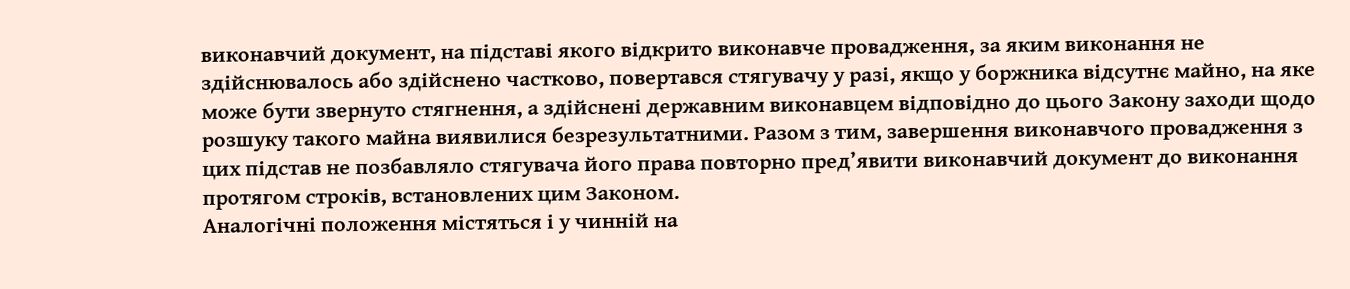виконавчий документ, на підставі якого відкрито виконавче провадження, за яким виконання не здійснювалось або здійснено частково, повертався стягувачу у разі, якщо у боржника відсутнє майно, на яке може бути звернуто стягнення, а здійснені державним виконавцем відповідно до цього Закону заходи щодо розшуку такого майна виявилися безрезультатними. Разом з тим, завершення виконавчого провадження з цих підстав не позбавляло стягувача його права повторно пред’явити виконавчий документ до виконання протягом строків, встановлених цим Законом.
Аналогічні положення містяться і у чинній на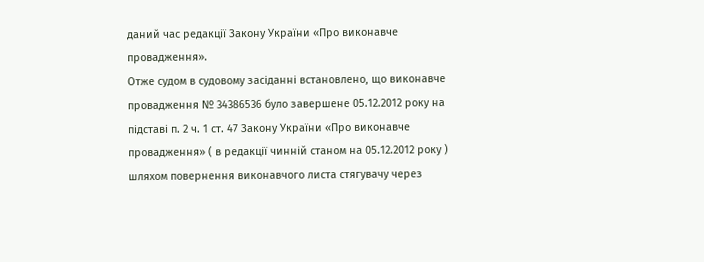даний час редакції Закону України «Про виконавче провадження».
Отже судом в судовому засіданні встановлено, що виконавче провадження № 34386536 було завершене 05.12.2012 року на підставі п. 2 ч. 1 ст. 47 Закону України «Про виконавче провадження» ( в редакції чинній станом на 05.12.2012 року ) шляхом повернення виконавчого листа стягувачу через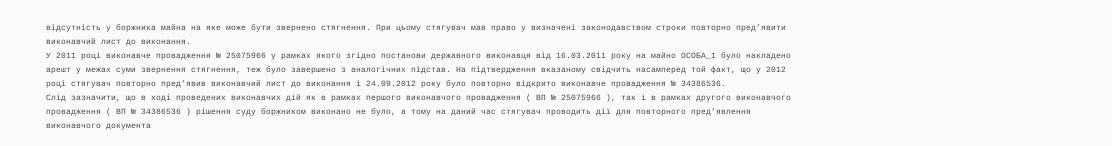відсутність у боржника майна на яке може бути звернено стягнення. При цьому стягувач мав право у визначені законодавством строки повторно пред’явити виконавчий лист до виконання.
У 2011 році виконавче провадження № 25075966 у рамках якого згідно постанови державного виконавця від 16.03.2011 року на майно ОСОБА_1 було накладено арешт у межах суми звернення стягнення, теж було завершено з аналогічних підстав. На підтвердження вказаному свідчить насамперед той факт, що у 2012 році стягувач повторно пред’явив виконавчий лист до виконання і 24.09.2012 року було повторно відкрито виконавче провадження № 34386536.
Слід зазначити, що в ході проведених виконавчих дій як в рамках першого виконавчого провадження ( ВП № 25075966 ), так і в рамках другого виконавчого провадження ( ВП № 34386536 ) рішення суду боржником виконано не було, а тому на даний час стягувач проводить дії для повторного пред’явлення виконавчого документа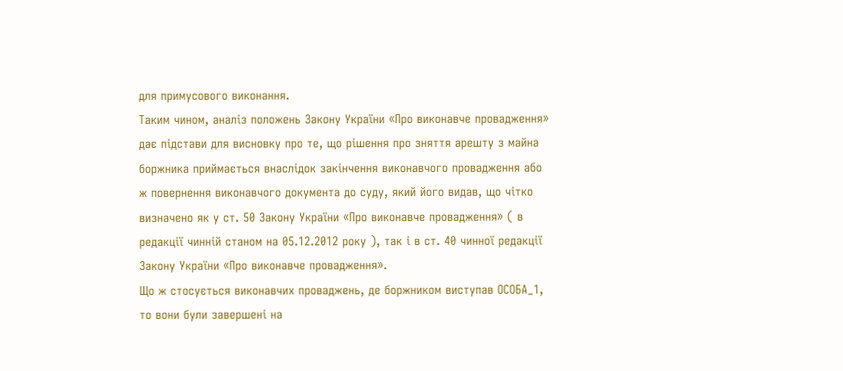для примусового виконання.
Таким чином, аналіз положень Закону України «Про виконавче провадження» дає підстави для висновку про те, що рішення про зняття арешту з майна боржника приймається внаслідок закінчення виконавчого провадження або ж повернення виконавчого документа до суду, який його видав, що чітко визначено як у ст. 50 Закону України «Про виконавче провадження» ( в редакції чинній станом на 05.12.2012 року ), так і в ст. 40 чинної редакції Закону України «Про виконавче провадження».
Що ж стосується виконавчих проваджень, де боржником виступав ОСОБА_1, то вони були завершені на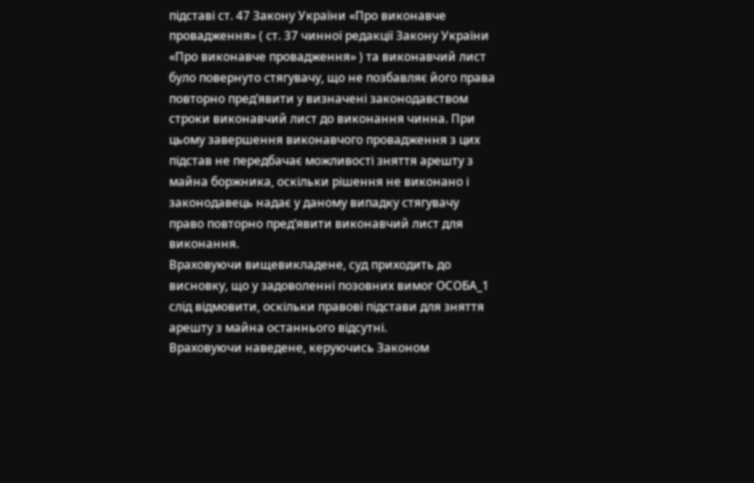підставі ст. 47 Закону України «Про виконавче провадження» ( ст. 37 чинної редакції Закону України «Про виконавче провадження» ) та виконавчий лист було повернуто стягувачу, що не позбавляє його права повторно пред’явити у визначені законодавством строки виконавчий лист до виконання чинна. При цьому завершення виконавчого провадження з цих підстав не передбачає можливості зняття арешту з майна боржника, оскільки рішення не виконано і законодавець надає у даному випадку стягувачу право повторно пред’явити виконавчий лист для виконання.
Враховуючи вищевикладене, суд приходить до висновку, що у задоволенні позовних вимог ОСОБА_1 слід відмовити, оскільки правові підстави для зняття арешту з майна останнього відсутні.
Враховуючи наведене, керуючись Законом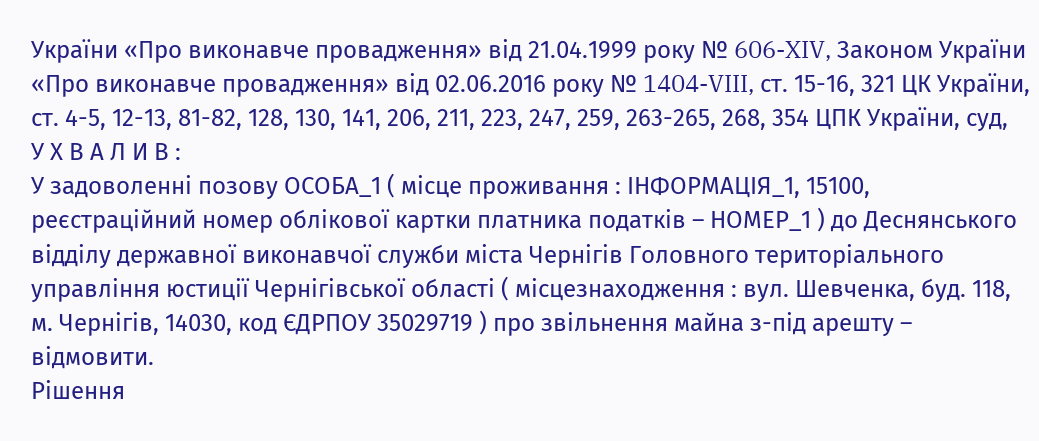України «Про виконавче провадження» від 21.04.1999 року № 606-XIV, Законом України «Про виконавче провадження» від 02.06.2016 року № 1404-VIII, ст. 15-16, 321 ЦК України, ст. 4-5, 12-13, 81-82, 128, 130, 141, 206, 211, 223, 247, 259, 263-265, 268, 354 ЦПК України, суд,
У Х В А Л И В :
У задоволенні позову ОСОБА_1 ( місце проживання : ІНФОРМАЦІЯ_1, 15100, реєстраційний номер облікової картки платника податків – НОМЕР_1 ) до Деснянського відділу державної виконавчої служби міста Чернігів Головного територіального управління юстиції Чернігівської області ( місцезнаходження : вул. Шевченка, буд. 118, м. Чернігів, 14030, код ЄДРПОУ 35029719 ) про звільнення майна з-під арешту – відмовити.
Рішення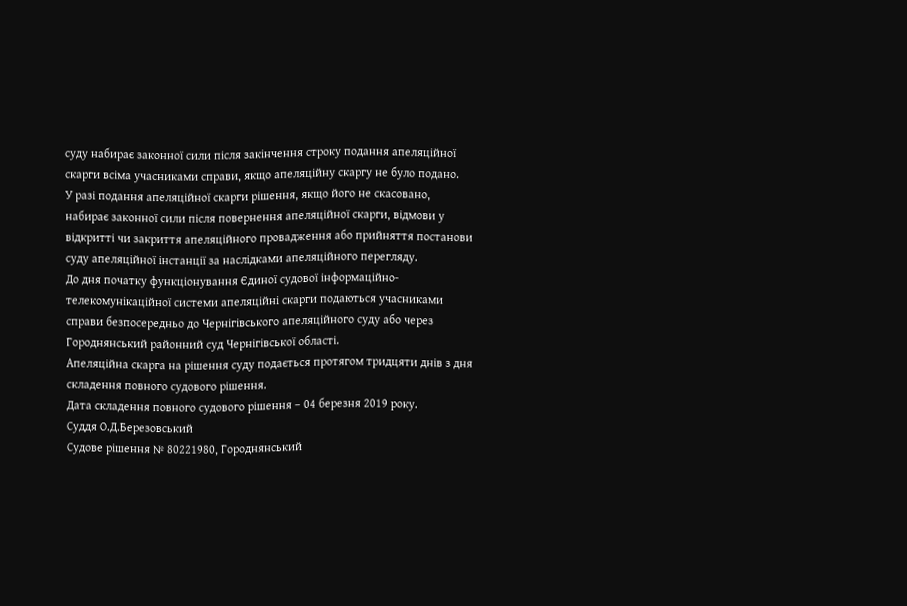суду набирає законної сили після закінчення строку подання апеляційної скарги всіма учасниками справи, якщо апеляційну скаргу не було подано.
У разі подання апеляційної скарги рішення, якщо його не скасовано, набирає законної сили після повернення апеляційної скарги, відмови у відкритті чи закриття апеляційного провадження або прийняття постанови суду апеляційної інстанції за наслідками апеляційного перегляду.
До дня початку функціонування Єдиної судової інформаційно-телекомунікаційної системи апеляційні скарги подаються учасниками справи безпосередньо до Чернігівського апеляційного суду або через Городнянський районний суд Чернігівської області.
Апеляційна скарга на рішення суду подається протягом тридцяти днів з дня складення повного судового рішення.
Дата складення повного судового рішення – 04 березня 2019 року.
Суддя О.Д.Березовський
Судове рішення № 80221980, Городнянський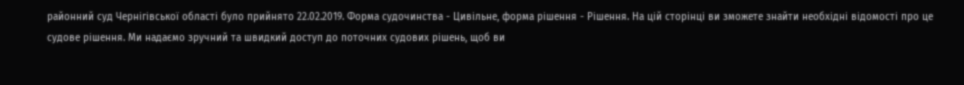районний суд Чернігівської області було прийнято 22.02.2019. Форма судочинства - Цивільне, форма рішення - Рішення. На цій сторінці ви зможете знайти необхідні відомості про це судове рішення. Ми надаємо зручний та швидкий доступ до поточних судових рішень, щоб ви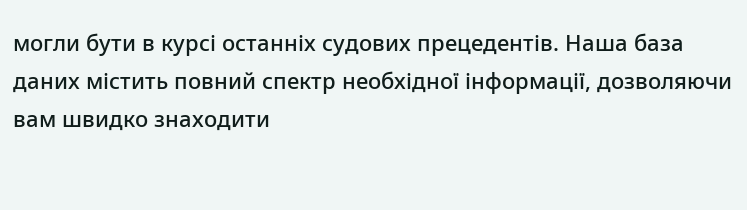могли бути в курсі останніх судових прецедентів. Наша база даних містить повний спектр необхідної інформації, дозволяючи вам швидко знаходити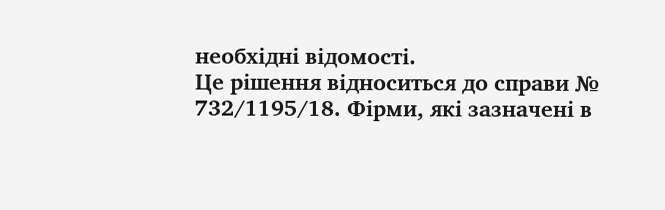необхідні відомості.
Це рішення відноситься до справи № 732/1195/18. Фірми, які зазначені в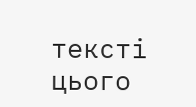тексті цього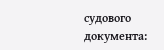судового документа: